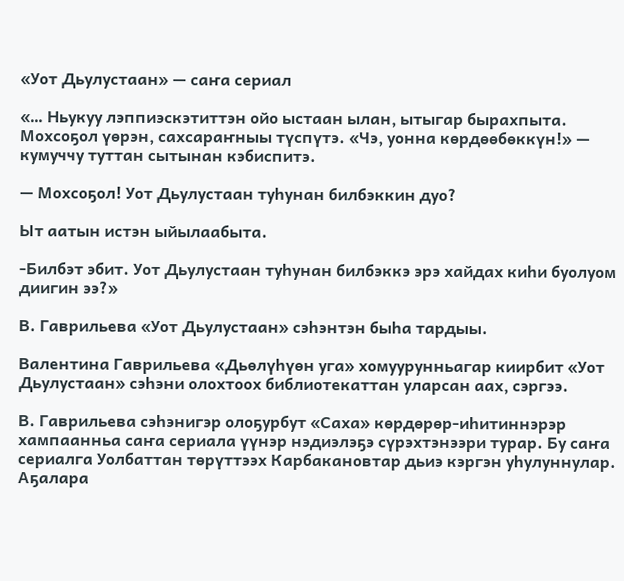«Уот Дьулустаан» — саҥа сериал

«… Ньукуу лэппиэскэтиттэн ойо ыстаан ылан, ытыгар бырахпыта. Мохсоҕол үөрэн, сахсараҥныы түспүтэ. «Чэ, уонна көрдөөбөккүн!» — кумуччу туттан сытынан кэбиспитэ.

— Мохсоҕол! Уот Дьулустаан туһунан билбэккин дуо?

Ыт аатын истэн ыйылаабыта.

-Билбэт эбит. Уот Дьулустаан туһунан билбэккэ эрэ хайдах киһи буолуом диигин ээ?»

В. Гаврильева «Уот Дьулустаан» сэһэнтэн быһа тардыы.

Валентина Гаврильева «Дьөлүһүөн уга» хомуурунньагар киирбит «Уот Дьулустаан» сэһэни олохтоох библиотекаттан уларсан аах, сэргээ.

В. Гаврильева сэһэнигэр олоҕурбут «Саха» көрдөрөр-иһитиннэрэр хампаанньа саҥа сериала үүнэр нэдиэлэҕэ сүрэхтэнээри турар. Бу саҥа сериалга Уолбаттан төрүттээх Карбакановтар дьиэ кэргэн уһулуннулар. Аҕалара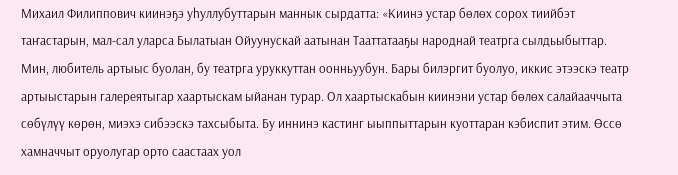Михаил Филиппович киинэҕэ уһуллубуттарын маннык сырдатта: «Киинэ устар бөлөх сорох тиийбэт таҥастарын, мал-сал уларса Былатыан Ойуунускай аатынан Тааттатааҕы народнай театрга сылдьыбыттар. Мин, любитель артыыс буолан, бу театрга уруккуттан оонньуубун. Бары билэргит буолуо, иккис этээскэ театр артыыстарын галереятыгар хаартыскам ыйанан турар. Ол хаартыскабын киинэни устар бөлөх салайааччыта сөбүлүү көрөн, миэхэ сибээскэ тахсыбыта. Бу иннинэ кастинг ыыппыттарын куоттаран кэбиспит этим. Өссө хамначчыт оруолугар орто саастаах уол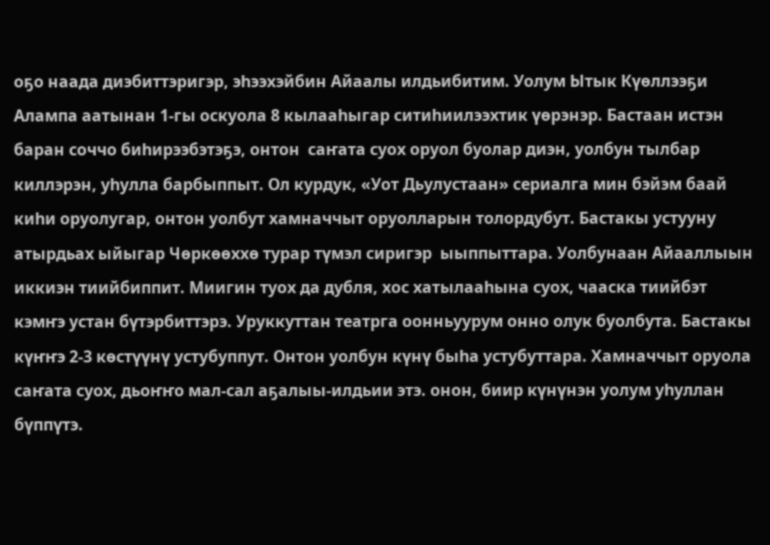оҕо наада диэбиттэригэр, эһээхэйбин Айаалы илдьибитим. Уолум Ытык Күөллээҕи Алампа аатынан 1-гы оскуола 8 кылааһыгар ситиһиилээхтик үөрэнэр. Бастаан истэн баран соччо биһирээбэтэҕэ, онтон  саҥата суох оруол буолар диэн, уолбун тылбар киллэрэн, уһулла барбыппыт. Ол курдук, «Уот Дьулустаан» сериалга мин бэйэм баай киһи оруолугар, онтон уолбут хамначчыт оруолларын толордубут. Бастакы устууну атырдьах ыйыгар Чөркөөххө турар түмэл сиригэр  ыыппыттара. Уолбунаан Айааллыын иккиэн тиийбиппит. Миигин туох да дубля, хос хатылааһына суох, чааска тиийбэт кэмҥэ устан бүтэрбиттэрэ. Уруккуттан театрга оонньуурум онно олук буолбута. Бастакы күҥҥэ 2-3 көстүүнү устубуппут. Онтон уолбун күнү быһа устубуттара. Хамначчыт оруола саҥата суох, дьоҥҥо мал-сал аҕалыы-илдьии этэ. онон, биир күнүнэн уолум уһуллан бүппүтэ.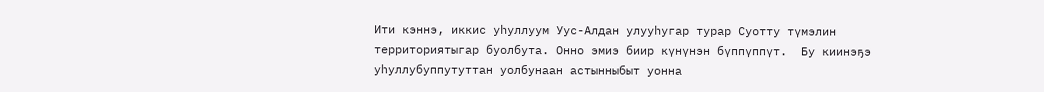Ити кэннэ, иккис уһуллуум Уус-Алдан улууһугар турар Суотту түмэлин территориятыгар буолбута. Онно эмиэ биир күнүнэн бүппүппүт.  Бу киинэҕэ уһуллубуппутуттан уолбунаан астынныбыт уонна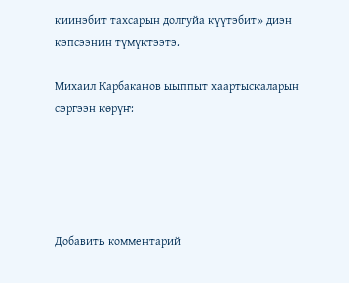киинэбит тахсарын долгуйа күүтэбит» диэн кэпсээнин түмүктээтэ.

Михаил Карбаканов ыыппыт хаартыскаларын сэргээн көрүҥ:





Добавить комментарий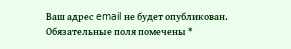Ваш адрес email не будет опубликован. Обязательные поля помечены *